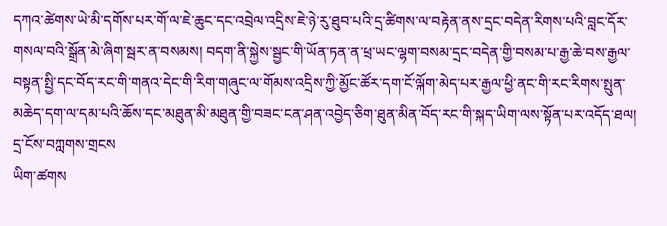དཀའ་ཚེགས་ཡེ་མི་དགོས་པར་གོ་ལ་ཇེ་ཆུང་དང་འབྲེལ་འདྲིས་ཇེ་ཉེ་རུ་ཐུབ་པའི་དྲ་ཚིགས་ལ་བརྟེན་ནས་དྲང་བདེན་རིགས་པའི་བླང་དོར་གསལ་བའི་སྒྲོན་མེ་ཞིག་སྦར་ན་བསམས། བདག་ནི་སྐྱེས་སྦྱང་གི་ཡོན་ཏན་ན་ཕྲ་ཡང་ལྷག་བསམ་དྲང་བདེན་གྱི་བསམ་པ་རྒྱ་ཆེ་བས་རྒྱལ་བསྟན་སྤྱི་དང་བོད་རང་གི་གནའ་དེང་གི་རིག་གཞུང་ལ་གོམས་འདྲིས་ཀྱི་མྱོང་ཚོར་དག་ངོ་ལྐོག་མེད་པར་རྒྱལ་ཕྱི་ནང་གི་རང་རིགས་སྤུན་མཆེད་དག་ལ་དམ་པའི་ཆོས་དང་མཐུན་མི་མཐུན་གྱི་བཟང་ངན་ཤན་འབྱེད་ཅིག་ཐུན་མིན་བོད་རང་གི་སྐད་ཡིག་ལས་སྟོན་པར་འདོད་ཐལ།
དྲ་ངོས་བཀླགས་གྲངས
ཡིག་ཚགས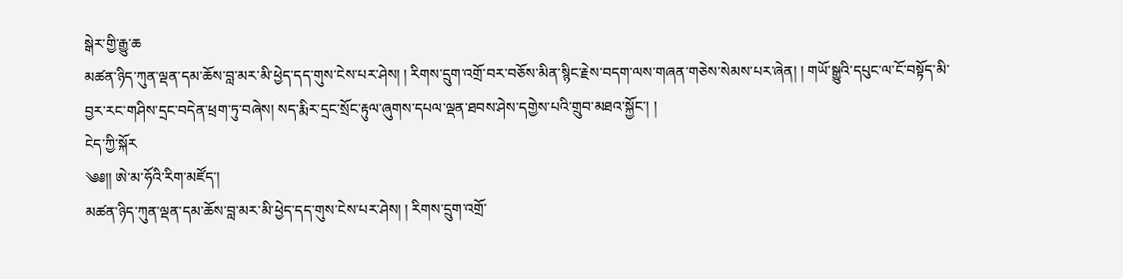སྒེར་གྱི་རྒྱུ་ཆ
མཚན་ཉིད་ཀུན་ལྡན་དམ་ཆོས་བླ་མར་མི་ཕྱེད་དད་གུས་ངེས་པར་ཤེས། ། རིགས་དྲུག་འགྲོ་བར་བཅོས་མིན་སྙིང་རྗེས་བདག་ལས་གཞན་གཅེས་སེམས་པར་ཞེན། ། གཡོ་སྒྱུའི་དཔུང་ལ་ངོ་བསྟོད་མི་བྱར་རང་གཤིས་དྲང་བདེན་ཕྲག་ཏུ་བཞེས། སད་རྨིར་དྲང་སྲོང་རྟུལ་ཞུགས་དཔལ་ལྡན་ཐབས་ཤེས་དགྱེས་པའི་གྲུབ་མཐའ་སྐྱོང་། །
ངེད་ཀྱི་སྐོར
༄༅།། ཨེ་མ་ཧོའི་རིག་མཛོད་།
མཚན་ཉིད་ཀུན་ལྡན་དམ་ཆོས་བླ་མར་མི་ཕྱེད་དད་གུས་ངེས་པར་ཤེས། ། རིགས་དྲུག་འགྲོ་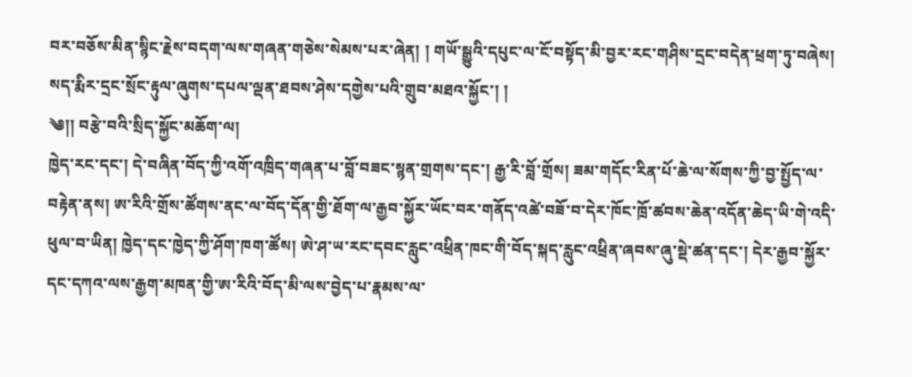བར་བཅོས་མིན་སྙིང་རྗེས་བདག་ལས་གཞན་གཅེས་སེམས་པར་ཞེན། ། གཡོ་སྒྱུའི་དཔུང་ལ་ངོ་བསྟོད་མི་བྱར་རང་གཤིས་དྲང་བདེན་ཕྲག་ཏུ་བཞེས། སད་རྨིར་དྲང་སྲོང་རྟུལ་ཞུགས་དཔལ་ལྡན་ཐབས་ཤེས་དགྱེས་པའི་གྲུབ་མཐའ་སྐྱོང་། །
༄།། བརྩེ་བའི་སྲིད་སྐྱོང་མཆོག་ལ།
ཁྱེད་རང་དང་། དེ་བཞིན་བོད་ཀྱི་འགོ་འཁྲིད་གཞན་པ་བློ་བཟང་སྙན་གྲགས་དང་། རྒྱ་རི་བློ་གྲོས། ཟམ་གདོང་རིན་པོ་ཆེ་ལ་སོགས་ཀྱི་བྱ་སྤྱོད་ལ་བརྟེན་ནས། ཨ་རིའི་གྲོས་ཚོགས་ནང་ལ་བོད་དོན་གྱི་ཐོག་ལ་རྒྱབ་སྐྱོར་ཡོང་བར་གནོད་འཚེ་བཟོ་བ་དེར་ཁོང་ཁྲོ་ཚབས་ཆེན་འདོན་ཆེད་ཡི་གེ་འདི་ཕུལ་བ་ཡིན། ཁྱེད་དང་ཁྱེད་ཀྱི་ཤོག་ཁག་ཚོས། ཨེ་ཤ་ཡ་རང་དབང་རླུང་འཕྲིན་ཁང་གི་བོད་སྐད་རླུང་འཕྲིན་ཞབས་ཞུ་སྡེ་ཚན་དང་། དེར་རྒྱབ་སྐྱོར་དང་དཀའ་ལས་རྒྱག་མཁན་གྱི་ཨ་རིའི་བོད་མི་ལས་བྱེད་པ་རྣམས་ལ་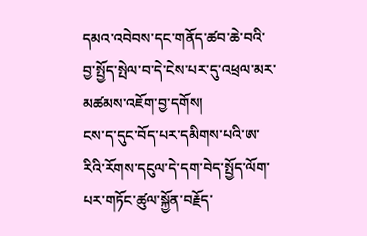དམའ་འབེབས་དང་གནོད་ཚབ་ཆེ་བའི་བྱ་སྤྱོད་སྤེལ་བ་དེ་ངེས་པར་དུ་འཕྲལ་མར་མཚམས་འཇོག་བྱ་དགོས།
ངས་ད་དུང་བོད་པར་དམིགས་པའི་ཨ་རིའི་རོགས་དངུལ་དེ་དག་བེད་སྤྱོད་ལོག་པར་གཏོང་ཚུལ་སྐྱོན་བརྗོད་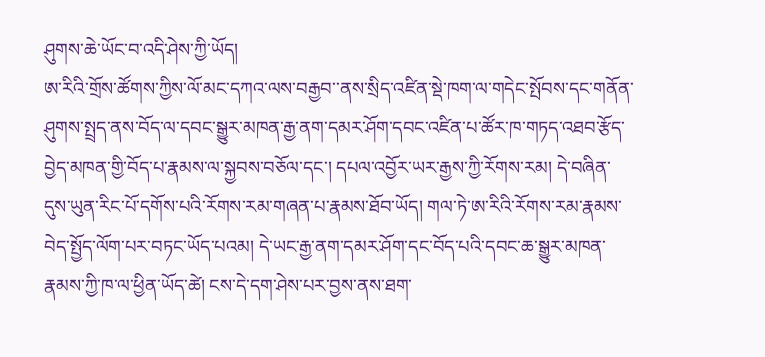ཤུགས་ཆེ་ཡོང་བ་འདི་ཤེས་ཀྱི་ཡོད།
ཨ་རིའི་གྲོས་ཚོགས་ཀྱིས་ལོ་མང་དཀའ་ལས་བརྒྱབ་་ནས་སྲིད་འཛིན་སྡེ་ཁག་ལ་གདེང་སྤོབས་དང་གནོན་ཤུགས་སྤྲད་ནས་བོད་ལ་དབང་སྒྱུར་མཁན་རྒྱ་ནག་དམར་ཤོག་དབང་འཛིན་པ་ཚོར་ཁ་གཏད་འཐབ་རྩོད་བྱེད་མཁན་གྱི་བོད་པ་རྣམས་ལ་སྐྱབས་བཅོལ་དང་། དཔལ་འབྱོར་ཡར་རྒྱས་ཀྱི་རོགས་རམ། དེ་བཞིན་དུས་ཡུན་རིང་པོ་དགོས་པའི་རོགས་རམ་གཞན་པ་རྣམས་ཐོབ་ཡོད། གལ་ཏེ་ཨ་རིའི་རོགས་རམ་རྣམས་བེད་སྤྱོད་ལོག་པར་བཏང་ཡོད་པའམ། དེ་ཡང་རྒྱ་ནག་དམར་ཤོག་དང་བོད་པའི་དབང་ཆ་སྒྱུར་མཁན་རྣམས་ཀྱི་ཁ་ལ་ཕྱིན་ཡོད་ཚེ། ངས་དེ་དག་ཤེས་པར་བྱས་ནས་ཐག་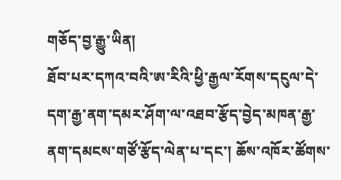གཅོད་བྱ་རྒྱུ་ཡིན།
ཐོབ་པར་དཀའ་བའི་ཨ་རིའི་ཕྱི་རྒྱལ་རོགས་དངུལ་དེ་དག་རྒྱ་ནག་དམར་ཤོག་ལ་འཐབ་རྩོད་བྱེད་མཁན་རྒྱ་ནག་དམངས་གཙོ་རྩོད་ལེན་པ་དང་། ཆོས་འཁོར་ཚོགས་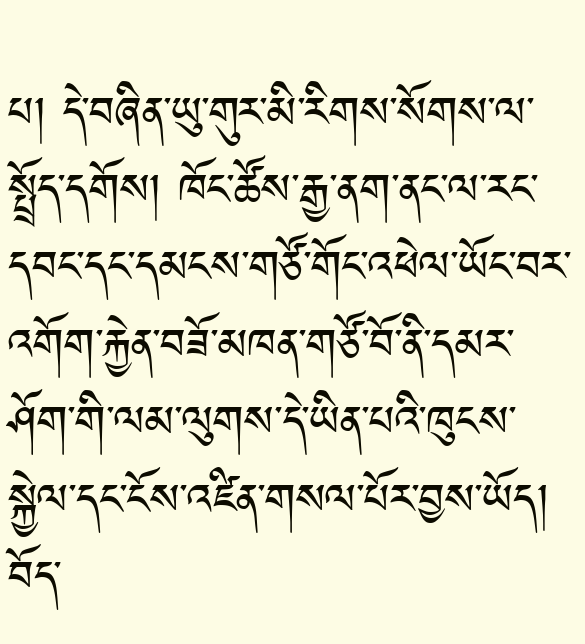པ། དེ་བཞིན་ཡུ་གུར་མི་རིགས་སོགས་ལ་སྤྲོད་དགོས། ཁོང་ཚོས་རྒྱ་ནག་ནང་ལ་རང་དབང་དང་དམངས་གཙོ་གོང་འཕེལ་ཡོང་བར་འགོག་རྐྱེན་བཟོ་མཁན་གཙོ་བོ་ནི་དམར་ཤོག་གི་ལམ་ལུགས་དེ་ཡིན་པའི་ཁུངས་སྐྱེལ་དང་ངོས་འཛིན་གསལ་པོར་བྱས་ཡོད། བོད་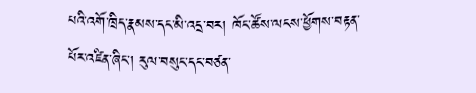པའི་འགོ་ཁྲིད་རྣམས་དང་མི་འདྲ་བར། ཁོང་ཚོས་ལངས་ཕྱོགས་བརྟན་པོར་འཛིན་ཞིང་། རུལ་བསུང་དང་བཙན་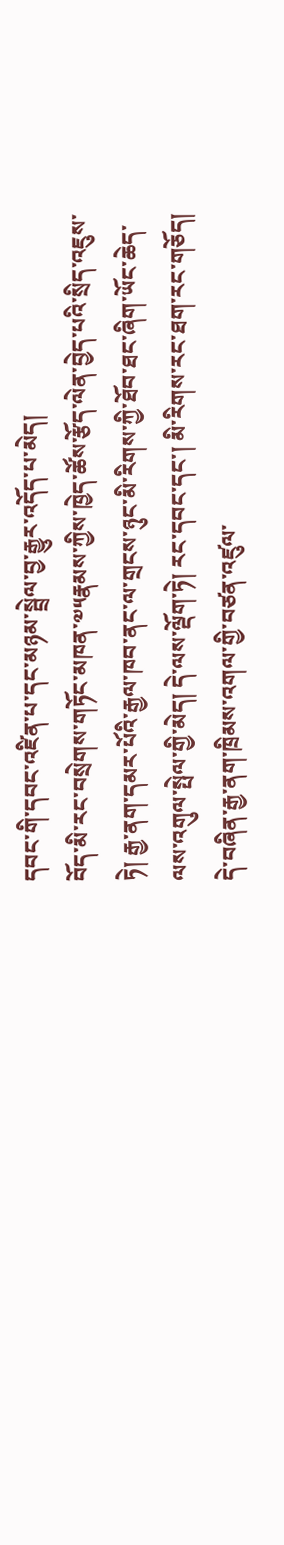དབང་གི་དབང་འཛིན་པ་དང་མཉམ་སྦྲེལ་བྱ་རྒྱུར་འདོད་པ་མེད།
བོད་མི་རང་བསྲེགས་གཏོང་མཁན་༧༥རྣམས་ཀྱིས་ཁྱེད་ཚོས་རྩོད་ལེན་བྱེད་པའི་སྲིད་འཇུས་ཏེ། རྒྱ་ནག་དམར་པོའི་རྒྱལ་ཁབ་ནང་ལ་གྲངས་ཉུང་མི་རིགས་ཀྱི་ཐོབ་ཐང་ཞིག་ཡོང་ཆེད་ལས་འགུལ་སྤེལ་གྱི་མེད། དེ་ལས་ལྡོག་ཏེ། རང་དབང་དང་། མི་རིགས་རང་ཐག་རང་གཅོད། དེ་བཞིན་རྒྱ་ནག་ཁྲིམས་འགལ་གྱི་བཙན་འཛུལ་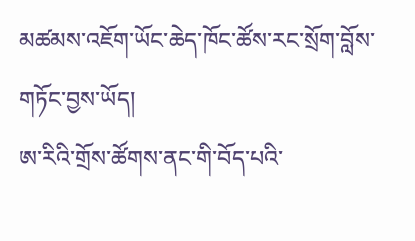མཚམས་འཇོག་ཡོང་ཆེད་ཁོང་ཚོས་རང་སྲོག་བློས་གཏོང་བྱས་ཡོད།
ཨ་རིའི་གྲོས་ཚོགས་ནང་གི་བོད་པའི་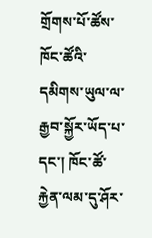གྲོགས་པོ་ཚོས་ཁོང་ཚོའི་དམིགས་ཡུལ་ལ་རྒྱབ་སྐྱོར་ཡོད་པ་དང་། ཁོང་ཚོ་རྐྱེན་ལམ་དུ་ཤོར་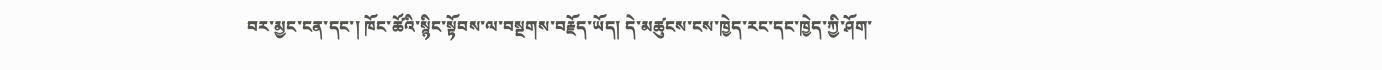བར་མྱང་ངན་དང་། ཁོང་ཚོའི་སྙིང་སྟོབས་ལ་བསྔགས་བརྗོད་ཡོད། དེ་མཚུངས་ངས་ཁྱེད་རང་དང་ཁྱེད་ཀྱི་ཤོག་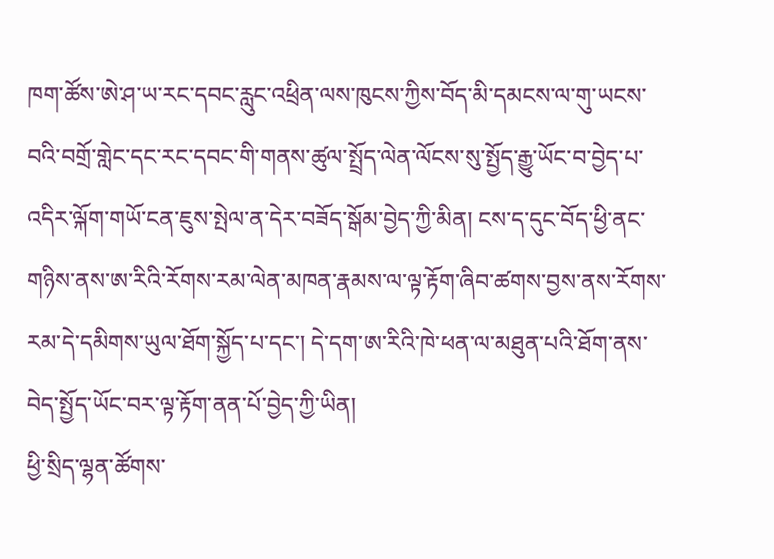ཁག་ཚོས་ཨེ་ཤ་ཡ་རང་དབང་རླུང་འཕྲིན་ལས་ཁུངས་ཀྱིས་བོད་མི་དམངས་ལ་གུ་ཡངས་བའི་བགྲོ་གླེང་དང་རང་དབང་གི་གནས་ཚུལ་སྤྲོད་ལེན་ལོངས་སུ་སྤྱོད་རྒྱུ་ཡོང་བ་བྱེད་པ་འདིར་ལྐོག་གཡོ་ངན་ཇུས་སྤེལ་ན་དེར་བཟོད་སྒོམ་བྱེད་ཀྱི་མིན། ངས་ད་དུང་བོད་ཕྱི་ནང་གཉིས་ནས་ཨ་རིའི་རོགས་རམ་ལེན་མཁན་རྣམས་ལ་ལྟ་རྟོག་ཞིབ་ཚགས་བྱས་ནས་རོགས་རམ་དེ་དམིགས་ཡུལ་ཐོག་སྐྱོད་པ་དང་། དེ་དག་ཨ་རིའི་ཁེ་ཕན་ལ་མཐུན་པའི་ཐོག་ནས་བེད་སྤྱོད་ཡོང་བར་ལྟ་རྟོག་ནན་པོ་བྱེད་ཀྱི་ཡིན།
ཕྱི་སྲིད་ལྷན་ཚོགས་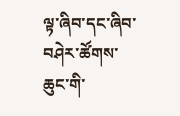ལྟ་ཞིབ་དང་ཞིབ་བཤེར་ཚོགས་ཆུང་གི་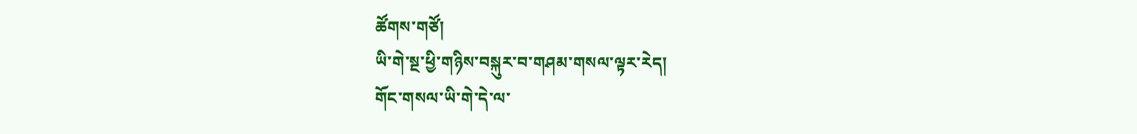ཚོགས་གཙོ།
ཡི་གེ་སྔ་ཕྱི་གཉིས་བསྐུར་བ་གཤམ་གསལ་ལྟར་རེད།
གོང་གསལ་ཡི་གེ་དེ་ལ་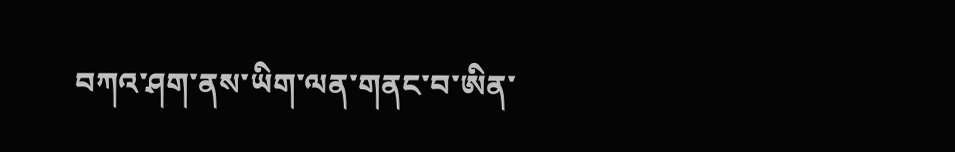བཀའ་ཤག་ནས་ཡིག་ལན་གནང་བ་ཨིན་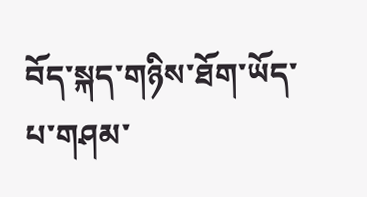བོད་སྐད་གཉིས་ཐོག་ཡོད་པ་གཤམ་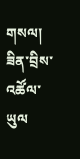གསལ།
ཟིན་བྲིས་འཚོལ་ཡུལ